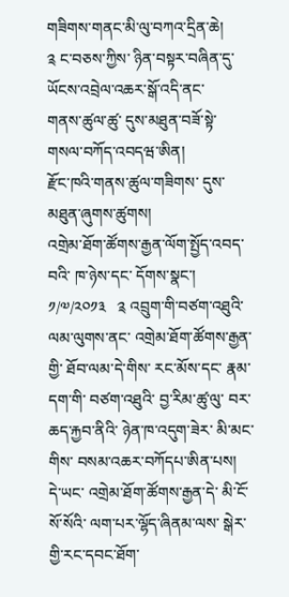གཟིགས་གནང་མི་ལུ་བཀའ་དྲིན་ཆེ།
༉ ང་བཅས་ཀྱིས་ ཉིན་བསྟར་བཞིན་དུ་
ཡོངས་འབྲེལ་འཆར་སྒོ་འདི་ནང་
གནས་ཚུལ་ཚུ་ དུས་མཐུན་བཟོ་སྟེ་ གསལ་བཀོད་འབདཝ་ཨིན།
རྫོང་ཁའི་གནས་ཚུལ་གཟིགས་ དུས་མཐུན་ཞུགས་ཚུགས།
འགྲེམ་ཐོག་ཚོགས་རྒྱན་ལོག་སྤྱོད་འབད་བའི་ ཁ་ཉེས་དང་ དོགས་སྣང་།
༡/༧/༢༠༡༣   ༉ འབྲུག་གི་བཙག་འཐུའི་ ལམ་ལུགས་ནང་ འགྲེམ་ཐོག་ཚོགས་རྒྱན་གྱི་ ཐོབ་ལམ་དེ་གིས་ རང་མོས་དང་ རྣམ་དག་གི་ བཙག་འཐུའི་ བྱ་རིམ་ཚུ་ལུ་ བར་ཆད་རྐྱབ་ནིའི་ ཉེན་ཁ་འདུག་ཟེར་ མི་མང་གིས་ བསམ་འཆར་བཀོདཔ་ཨིན་པས།
དེ་ཡང་ འགྲེམ་ཐོག་ཚོགས་རྒྱན་དེ་ མི་ངོ་སོ་སོའི་ ལག་པར་ལྷོད་ཞིནམ་ལས་ སྒེར་གྱི་རང་དབང་ཐོག་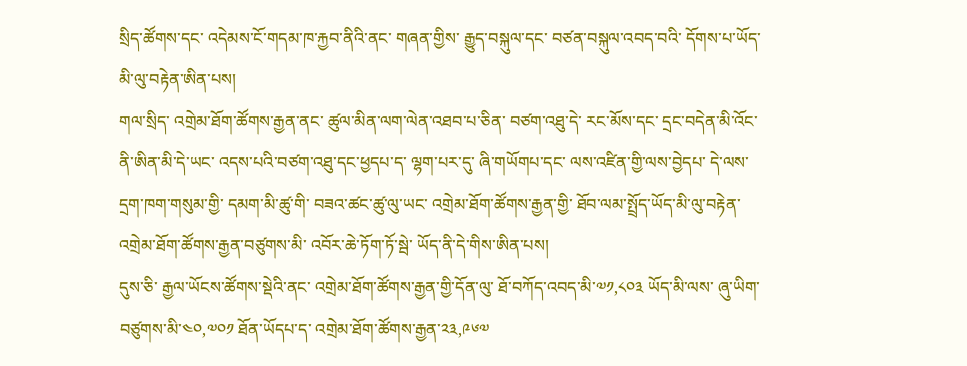སྲིད་ཚོགས་དང་ འདེམས་ངོ་གདམ་ཁ་རྐྱབ་ནིའི་ནང་ གཞན་གྱིས་ རྒྱུད་བསྐུལ་དང་ བཙན་བསྐུལ་འབད་བའི་ དོགས་པ་ཡོད་མི་ལུ་བརྟེན་ཨིན་པས།
གལ་སྲིད་ འགྲེམ་ཐོག་ཚོགས་རྒྱན་ནང་ ཚུལ་མིན་ལག་ལེན་འཐབ་པ་ཅིན་ བཙག་འཐུ་དེ་ རང་མོས་དང་ དྲང་བདེན་མི་འོང་ནི་ཨིན་མི་དེ་ཡང་ འདས་པའི་བཙག་འཐུ་དང་ཕྱདཔ་ད་ ལྷག་པར་དུ་ ཞི་གཡོགཔ་དང་ ལས་འཛིན་གྱི་ལས་བྱེདཔ་ དེ་ལས་ དྲག་ཁག་གསུམ་གྱི་ དམག་མི་ཚུ་གི་ བཟའ་ཚང་ཚུ་ལུ་ཡང་ འགྲེམ་ཐོག་ཚོགས་རྒྱན་གྱི་ ཐོབ་ལམ་སྤྲོད་ཡོད་མི་ལུ་བརྟེན་ འགྲེམ་ཐོག་ཚོགས་རྒྱན་བཙུགས་མི་ འབོར་ཆེ་ཏོག་ཏོ་སྦེ་ ཡོད་ནི་དེ་གིས་ཨིན་པས།
དུས་ཅི་ རྒྱལ་ཡོངས་ཚོགས་སྡེའི་ནང་ འགྲེམ་ཐོག་ཚོགས་རྒྱན་གྱི་དོན་ལུ་ ཐོ་བཀོད་འབད་མི་༧༡,༨༠༣ ཡོད་མི་ལས་ ཞུ་ཡིག་བཙུགས་མི་༤༠,༧༠༡ ཐོན་ཡོདཔ་ད་ འགྲེམ་ཐོག་ཚོགས་རྒྱན་༢༣,༩༦༧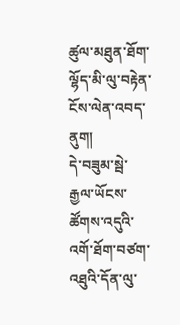ཚུལ་མཐུན་ཐོག་ ལྷོད་མི་ལུ་བརྟེན་ ངོས་ལེན་འབད་ནུག།
དེ་བཟུམ་སྦེ་ རྒྱལ་ཡོངས་ཚོགས་འདུའི་ འགོ་ཐོག་བཙག་འཐུའི་དོན་ལུ་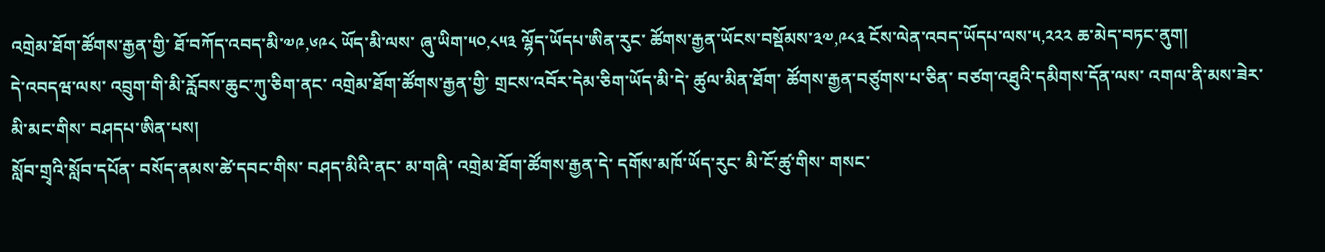འགྲེམ་ཐོག་ཚོགས་རྒྱན་གྱི་ ཐོ་བཀོད་འབད་མི་༧༩,༦༩༨ ཡོད་མི་ལས་ ཞུ་ཡིག་༥༠,༨༥༣ ལྷོད་ཡོདཔ་ཨིན་རུང་ ཚོགས་རྒྱན་ཡོངས་བསྡོམས་༣༧,༩༨༣ ངོས་ལེན་འབད་ཡོདཔ་ལས་༥,༢༢༢ ཆ་མེད་བཏང་ནུག།
དེ་འབདཝ་ལས་ འབྲུག་གི་མི་རློབས་ཆུང་ཀུ་ཅིག་ནང་ འགྲེམ་ཐོག་ཚོགས་རྒྱན་གྱི་ གྲངས་འབོར་དེམ་ཅིག་ཡོད་མི་དེ་ ཚུལ་མིན་ཐོག་ ཚོགས་རྒྱན་བཙུགས་པ་ཅིན་ བཙག་འཐུའི་དམིགས་དོན་ལས་ འགལ་ནི་མས་ཟེར་ མི་མང་གིས་ བཤདཔ་ཨིན་པས།
སློབ་གྲྭའི་སློབ་དཔོན་ བསོད་ནམས་ཚེ་དབང་གིས་ བཤད་མིའི་ནང་ མ་གཞི་ འགྲེམ་ཐོག་ཚོགས་རྒྱན་དེ་ དགོས་མཁོ་ཡོད་རུང་ མི་ངོ་ཚུ་གིས་ གསང་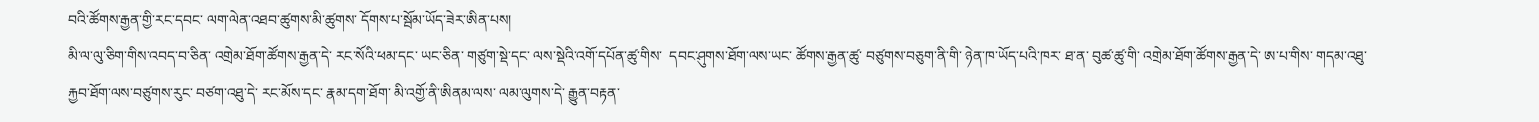བའི་ཚོགས་རྒྱན་གྱི་རང་དབང་ ལག་ལེན་འཐབ་ཚུགས་མི་ཚུགས་ དོགས་པ་སྦོམ་ཡོད་ཟེར་ཨིན་པས།
མི་ལ་ལུ་ཅིག་གིས་འབད་བ་ཅིན་ འགྲེམ་ཐོག་ཚོགས་རྒྱན་དེ་ རང་སོའི་ཕམ་དང་ ཡང་ཅིན་ གཙུག་སྡེ་དང་ ལས་སྡེའི་འགོ་དཔོན་ཚུ་གིས་  དབང་ཤུགས་ཐོག་ལས་ཡང་ ཚོགས་རྒྱན་ཚུ་ བཙུགས་བཅུག་ནི་གི་ ཉེན་ཁ་ཡོད་པའི་ཁར་ ཐ་ན་ བུཚ་ཚུ་གི་ འགྲེམ་ཐོག་ཚོགས་རྒྱན་དེ་ ཨ་པ་གིས་ གདམ་འཐུ་རྐྱབ་ཐོག་ལས་བཙུགས་རུང་ བཙག་འཐུ་དེ་ རང་མོས་དང་ རྣམ་དག་ཐོག་ མི་འགྱོ་ནི་ཨིནམ་ལས་ ལམ་ལུགས་དེ་ རྒྱུན་བརྟན་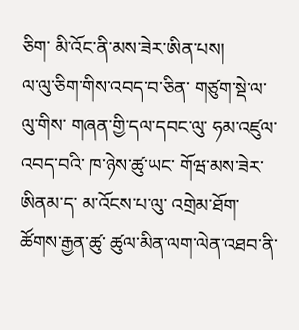ཅིག་ མི་འོང་ནི་མས་ཟེར་ཨིན་པས།
ལ་ལུ་ཅིག་གིས་འབད་བ་ཅིན་ གཙུག་སྡེ་ལ་ལུ་གིས་ གཞན་གྱི་དལ་དབང་ལུ་ ཧམ་འཛུལ་འབད་བའི་ ཁ་ཉེས་ཚུ་ཡང་ གོཝ་མས་ཟེར་ཨིནམ་ད་ མ་འོངས་པ་ལུ་ འགྲེམ་ཐོག་ཚོགས་རྒྱན་ཚུ་ ཚུལ་མིན་ལག་ལེན་འཐབ་ནི་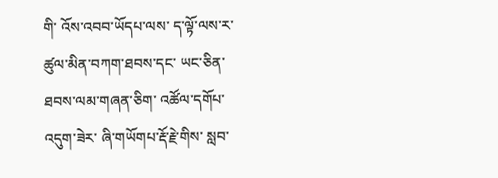གི་ འོས་འབབ་ཡོདཔ་ལས་ ད་ལྟོ་ལས་ར་ ཚུལ་མིན་བཀག་ཐབས་དང་ ཡང་ཅིན་ ཐབས་ལམ་གཞན་ཅིག་ འཚོལ་དགོཔ་འདུག་ཟེར་ ཞི་གཡོགཔ་རྡོ་རྗེ་གིས་ སླབ་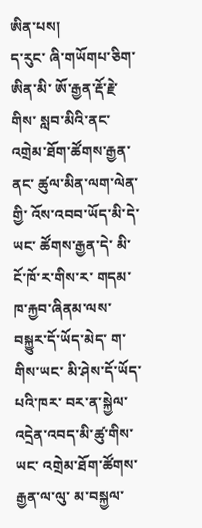ཨིན་པས།
ད་རུང་ ཞི་གཡོགཔ་ཅིག་ཨིན་མི་ ཨོ་རྒྱན་རྡོ་རྗེ་གིས་ སླབ་མིའི་ནང་ འགྲེམ་ཐོག་ཚོགས་རྒྱན་ནང་ ཚུལ་མིན་ལག་ལེན་གྱི་ འོས་འབབ་ཡོད་མི་དེ་ཡང་ ཚོགས་རྒྱན་དེ་ མི་ངོ་ཁོ་ར་གིས་ར་ གདམ་ཁ་རྐྱབ་ཞིནམ་ལས་ བསྐྱུར་དོ་ཡོད་མེད་ ག་གིས་ཡང་ མི་ཤེས་དོ་ཡོད་པའི་ཁར་ བར་ན་སྐྱེལ་འདྲེན་འབད་མི་ཚུ་གིས་ཡང་ འགྲེམ་ཐོག་ཚོགས་རྒྱན་ལ་ལུ་ མ་བསྐྱལ་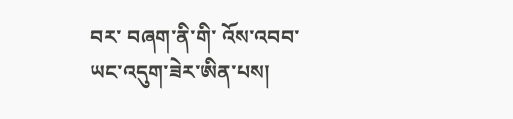བར་ བཞག་ནི་གི་ འོས་འབབ་ཡང་འདུག་ཟེར་ཨིན་པས།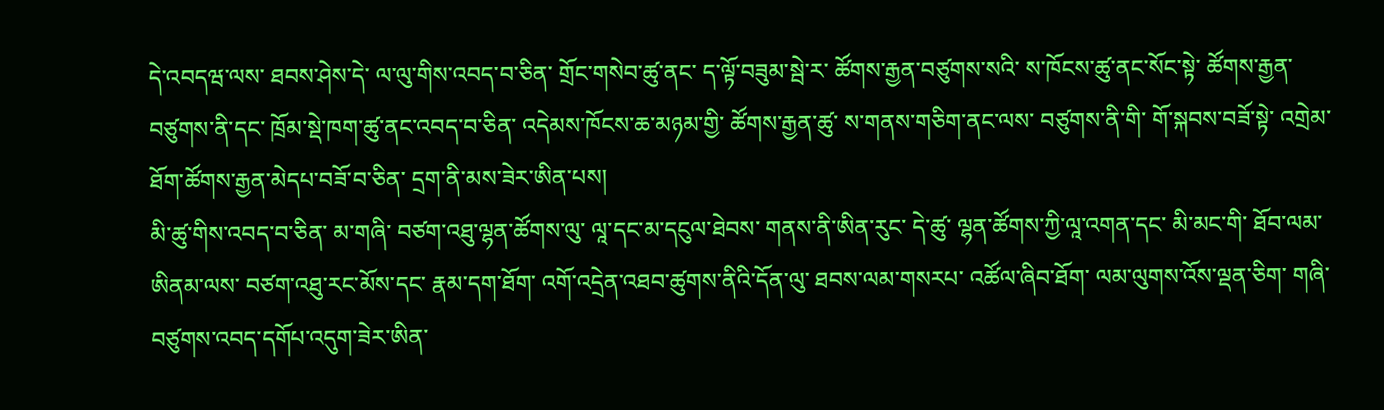དེ་འབདཝ་ལས་ ཐབས་ཤེས་དེ་ ལ་ལུ་གིས་འབད་བ་ཅིན་ གྲོང་གསེབ་ཚུ་ནང་ ད་ལྟོ་བཟུམ་སྦེ་ར་ ཚོགས་རྒྱན་བཙུགས་སའི་ ས་ཁོངས་ཚུ་ནང་སོང་སྟེ་ ཚོགས་རྒྱན་བཙུགས་ནི་དང་ ཁྲོམ་སྡེ་ཁག་ཚུ་ནང་འབད་བ་ཅིན་ འདེམས་ཁོངས་ཆ་མཉམ་གྱི་ ཚོགས་རྒྱན་ཚུ་ ས་གནས་གཅིག་ནང་ལས་ བཙུགས་ནི་གི་ གོ་སྐབས་བཟོ་སྟེ་ འགྲེམ་ཐོག་ཚོགས་རྒྱན་མེདཔ་བཟོ་བ་ཅིན་ དྲག་ནི་མས་ཟེར་ཨིན་པས།
མི་ཚུ་གིས་འབད་བ་ཅིན་ མ་གཞི་ བཙག་འཐུ་ལྷན་ཚོགས་ལུ་ ལཱ་དང་མ་དངུལ་ཐེབས་ གནས་ནི་ཨིན་རུང་ དེ་ཚུ་ ལྷན་ཚོགས་ཀྱི་ལཱ་འགན་དང་ མི་མང་གི་ ཐོབ་ལམ་ཨིནམ་ལས་ བཙག་འཐུ་རང་མོས་དང་ རྣམ་དག་ཐོག་ འགོ་འདྲེན་འཐབ་ཚུགས་ནིའི་དོན་ལུ་ ཐབས་ལམ་གསརཔ་ འཚོལ་ཞིབ་ཐོག་ ལམ་ལུགས་འོས་ལྡན་ཅིག་ གཞི་བཙུགས་འབད་དགོཔ་འདུག་ཟེར་ཨིན་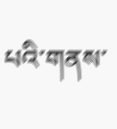པའི་གནས་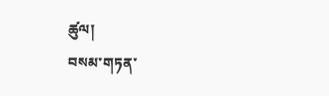ཚུལ།
བསམ་གཏན་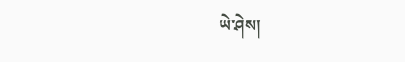ཡེ་ཤེས།